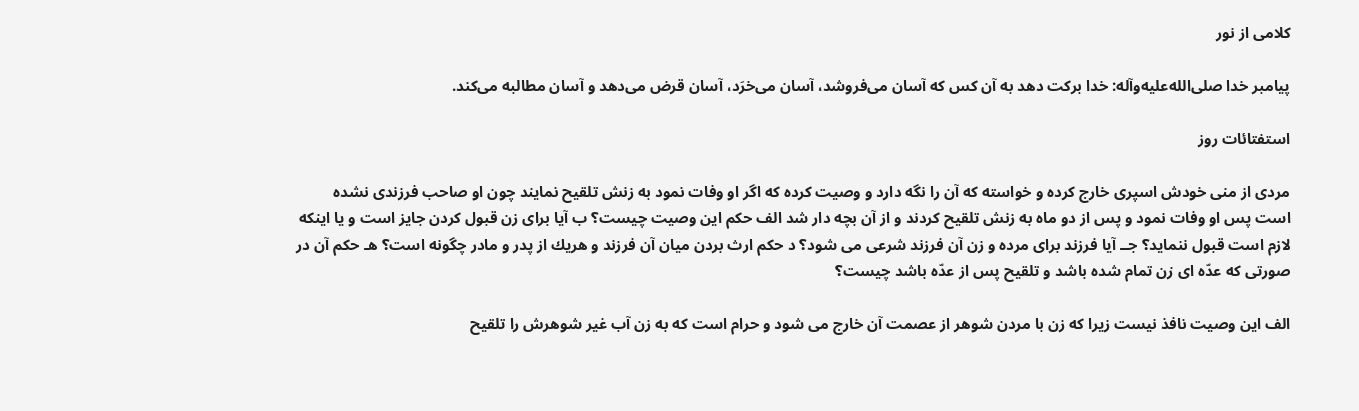كلامى از نور

پيامبر خدا صلى‌الله‌عليه‌وآله: خدا بركت دهد به آن كس كه آسان مى‌فروشد، آسان مى‌خرَد، آسان قرض مى‌دهد و آسان مطالبه مى‌كند.

استفتائات روز

مردى از منى خودش اسپرى خارج كرده و خواسته كه آن را نگه دارد و وصيت كرده كه اگر او وفات نمود به زنش تلقيح نمايند چون او صاحب فرزندى نشده است پس او وفات نمود و پس از دو ماه به زنش تلقيح كردند و از آن بچه دار شد الف حكم اين وصيت چيست؟ ب آيا براى زن قبول كردن جايز است و يا اينكه لازم است قبول ننمايد؟ جــ آيا فرزند براى مرده و زن آن فرزند شرعى مى شود؟ د حكم ارث بردن ميان آن فرزند و هريك از پدر و مادر چگونه است؟ هـ حكم آن در صورتى كه عدّه اى زن تمام شده باشد و تلقيح پس از عدّه باشد چيست؟

الف اين وصيت نافذ نيست زيرا كه زن با مردن شوهر از عصمت آن خارج مى شود و حرام است كه به زن آب غير شوهرش را تلقيح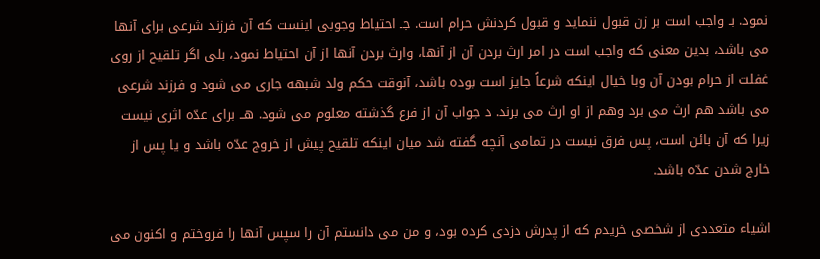نمود. بـ واجب است بر زن قبول ننمايد و قبول كردنش حرام است. جـ احتياط وجوبى اينست كه آن فرزند شرعى براى آنها مى باشد، بدين معنى كه واجب است در امر ارث بردن آن از آنها، وارث بردن آنها از آن احتياط نمود، بلى اگر تلقيح از روى غفلت از حرام بودن آن وبا خيال اينكه شرعاً جايز است بوده باشد، آنوقت حكم ولد شبهه جارى مى شود و فرزند شرعى مى باشد هم ارث مى برد وهم از او ارث مى برند. د جواب آن از فرع گذشته معلوم مى شود. هــ براى عدّه اثرى نيست زيرا كه آن بائن است، پس فرق نيست در تمامى آنچه گفته شد ميان اينكه تلقيح پيش از خروج عدّه باشد و يا پس از خارج شدن عدّه باشد.

اشياء متعددى از شخصى خريدم كه از پدرش دزدى كرده بود، و من مى دانستم آن را سپس آنها را فروختم و اكنون مى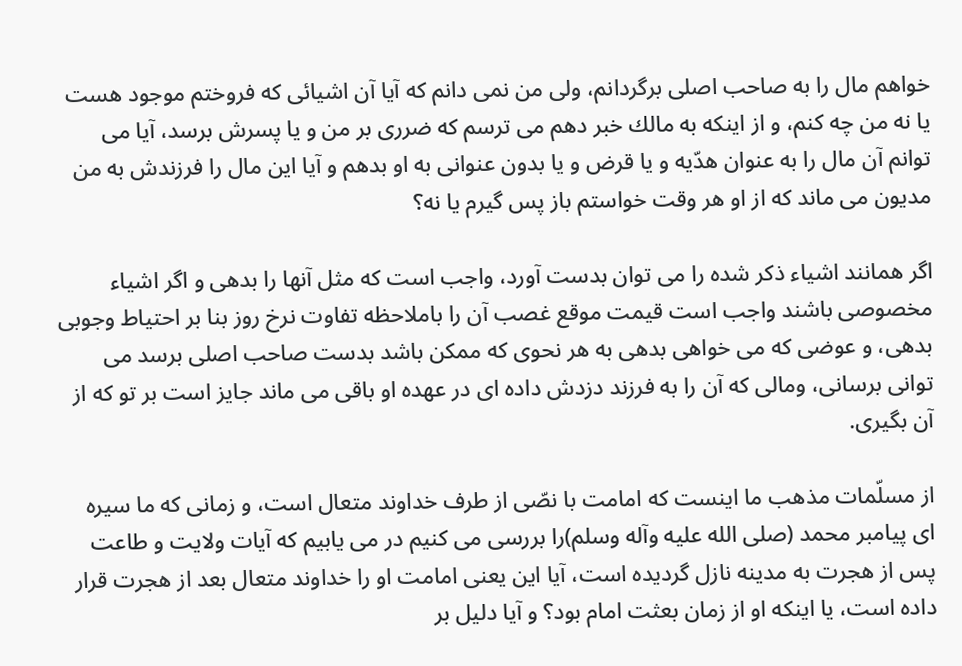خواهم مال را به صاحب اصلى برگردانم، ولى من نمى دانم كه آيا آن اشيائى كه فروختم موجود هست يا نه من چه كنم، و از اينكه به مالك خبر دهم مى ترسم كه ضررى بر من و يا پسرش برسد، آيا مى توانم آن مال را به عنوان هدّيه و يا قرض و يا بدون عنوانى به او بدهم و آيا اين مال را فرزندش به من مديون مى ماند كه از او هر وقت خواستم باز پس گيرم يا نه؟

اگر همانند اشياء ذكر شده را مى توان بدست آورد، واجب است كه مثل آنها را بدهى و اگر اشياء مخصوصى باشند واجب است قيمت موقع غصب آن را باملاحظه تفاوت نرخ روز بنا بر احتياط وجوبى بدهى، و عوضى كه مى خواهى بدهى به هر نحوى كه ممكن باشد بدست صاحب اصلى برسد مى توانى برسانى، ومالى كه آن را به فرزند دزدش داده اى در عهده او باقى مى ماند جايز است بر تو كه از آن بگيرى.

از مسلّمات مذهب ما اينست كه امامت با نصّى از طرف خداوند متعال است، و زمانى كه ما سيره اى پيامبر محمد (صلى الله عليه وآله وسلم)را بررسى مى كنيم در مى يابيم كه آيات ولايت و طاعت پس از هجرت به مدينه نازل گرديده است، آيا اين يعنى امامت او را خداوند متعال بعد از هجرت قرار داده است، يا اينكه او از زمان بعثت امام بود؟ و آيا دليل بر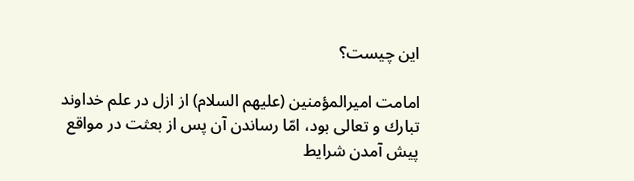اين چيست؟

امامت اميرالمؤمنين (عليهم السلام) از ازل در علم خداوند تبارك و تعالى بود، امّا رساندن آن پس از بعثت در مواقع پيش آمدن شرايط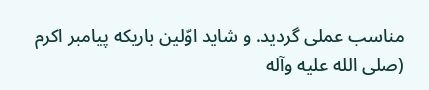مناسب عملى گرديد. و شايد اوّلين باريكه پيامبر اكرم (صلى الله عليه وآله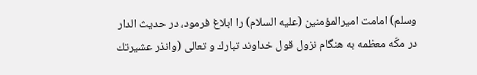وسلم) امامت اميرالمؤمنين (عليه السلام) را ابلاغ فرمود، در حديث الدار در مكّه معظمه به هنگام نزول قول خداوند تبارك و تعالى (وانذر عشيرتك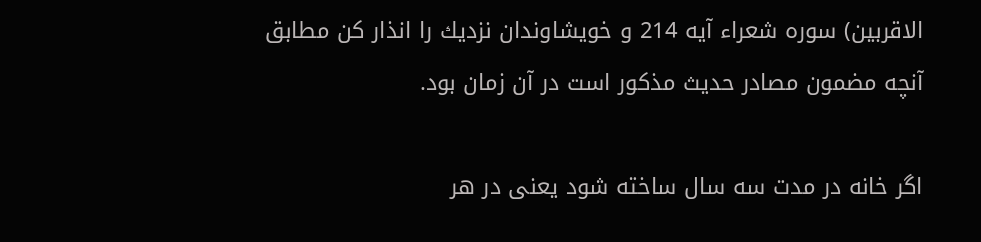الاقربين) سوره شعراء آيه 214 و خويشاوندان نزديك را انذار كن مطابق آنچه مضمون مصادر حديث مذكور است در آن زمان بود.

اگر خانه در مدت سه سال ساخته شود يعنى در هر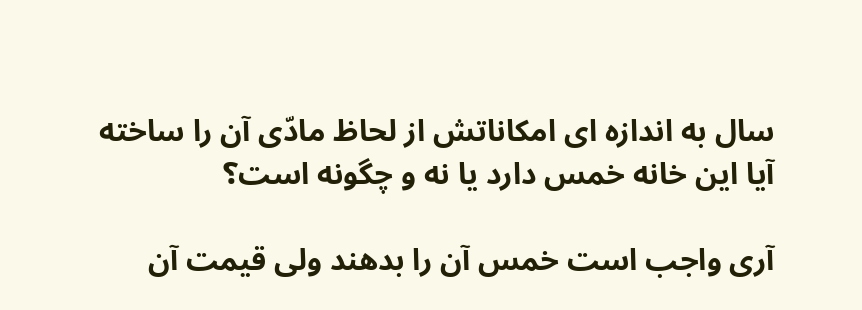سال به اندازه اى امكاناتش از لحاظ مادّى آن را ساخته آيا اين خانه خمس دارد يا نه و چگونه است؟

آرى واجب است خمس آن را بدهند ولى قيمت آن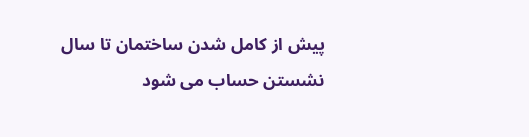پيش از كامل شدن ساختمان تا سال نشستن حساب مى شود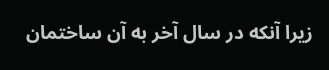زيرا آنكه در سال آخر به آن ساختمان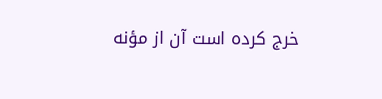خرج كرده است آن از مؤنه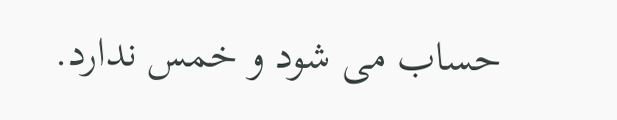حساب مى شود و خمس ندارد.